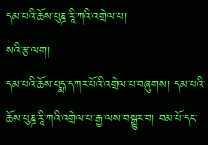དམ་པའི་ཆོས་པུཎྜ་རཱི་ཀའི་འགྲེལ་པ།
སའི་རྩ་ལག།
དམ་པའི་ཆོས་པདྨ་དཀར་པོའི་འགྲེལ་པ་བཞུགས། དམ་པའི་ཆོས་པུཎྜ་རཱི་ཀའི་འགྲེལ་པ་རྒྱ་ལས་བསྒྱུར་བ། བམ་པོ་དང་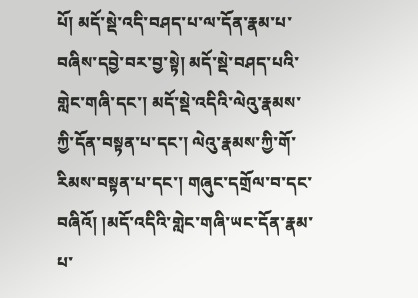པོ། མདོ་སྡེ་འདི་བཤད་པ་ལ་དོན་རྣམ་པ་བཞིས་དབྱེ་བར་བྱ་སྟེ། མདོ་སྡེ་བཤད་པའི་གླེང་གཞི་དང་། མདོ་སྡེ་འདིའི་ལེའུ་རྣམས་ཀྱི་དོན་བསྟན་པ་དང་། ལེའུ་རྣམས་ཀྱི་གོ་རིམས་བསྟན་པ་དང་། གཞུང་དགྲོལ་བ་དང་བཞིའོ། །མདོ་འདིའི་གླེང་གཞི་ཡང་དོན་རྣམ་པ་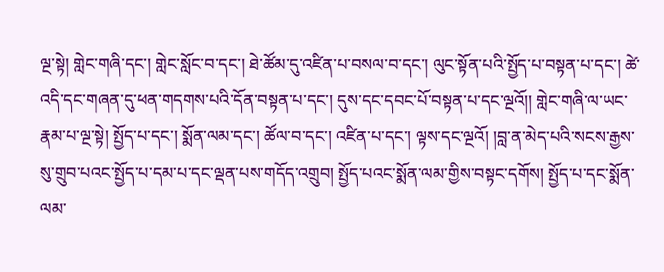ལྔ་སྟེ། གླེང་གཞི་དང་། གླེང་སློང་བ་དང་། ཐེ་ཚོམ་དུ་འཛིན་པ་བསལ་བ་དང་། ལུང་སྟོན་པའི་སྤྱོད་པ་བསྟན་པ་དང་། ཚེ་འདི་དང་གཞན་དུ་ཕན་གདགས་པའི་དོན་བསྟན་པ་དང་། དུས་དང་དབང་པོ་བསྟན་པ་དང་ལྔའོ།། གླེང་གཞི་ལ་ཡང་རྣམ་པ་ལྔ་སྟེ། སྤྱོད་པ་དང་། སྨོན་ལམ་དང་། ཚོལ་བ་དང་། འཛིན་པ་དང་། ལྟས་དང་ལྔའོ། །བླ་ན་མེད་པའི་སངས་རྒྱས་སུ་གྲུབ་པའང་སྤྱོད་པ་དམ་པ་དང་ལྡན་པས་གདོད་འགྲུབ། སྤྱོད་པའང་སྨོན་ལམ་གྱིས་བསྟང་དགོས། སྤྱོད་པ་དང་སྨོན་ལམ་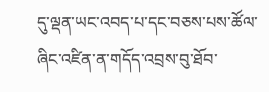དུ་ལྡན་ཡང་འབད་པ་དང་བཅས་པས་ཚོལ་ཞིང་འཛིན་ན་གདོད་འབྲས་བུ་ཐོབ་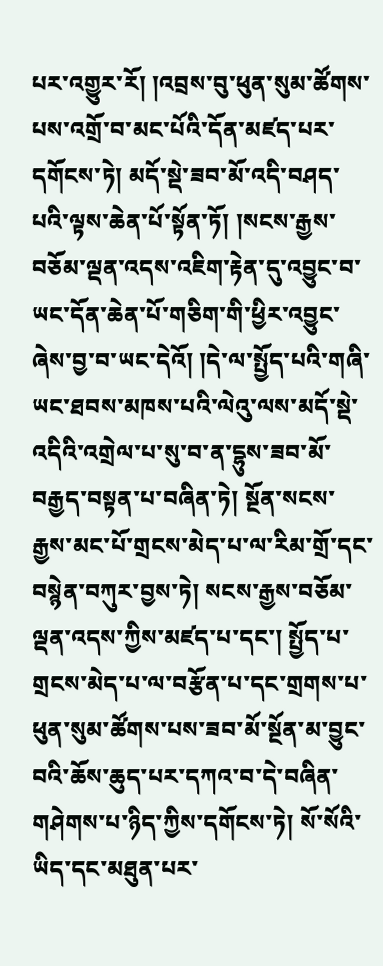པར་འགྱུར་རོ། །འབྲས་བུ་ཕུན་སུམ་ཚོགས་པས་འགྲོ་བ་མང་པོའི་དོན་མཛད་པར་དགོངས་ཏེ། མདོ་སྡེ་ཟབ་མོ་འདི་བཤད་པའི་ལྟས་ཆེན་པོ་སྟོན་ཏོ། །སངས་རྒྱས་བཅོམ་ལྡན་འདས་འཇིག་རྟེན་དུ་འབྱུང་བ་ཡང་དོན་ཆེན་པོ་གཅིག་གི་ཕྱིར་འབྱུང་ཞེས་བྱ་བ་ཡང་དེའོ། །དེ་ལ་སྤྱོད་པའི་གཞི་ཡང་ཐབས་མཁས་པའི་ལེའུ་ལས་མདོ་སྡེ་འདིའི་འགྲེལ་པ་སུ་བ་ན་དྷུས་ཟབ་མོ་བརྒྱད་བསྟན་པ་བཞིན་ཏེ། སྔོན་སངས་རྒྱས་མང་པོ་གྲངས་མེད་པ་ལ་རིམ་གྲོ་དང་བསྙེན་བཀུར་བྱས་ཏེ། སངས་རྒྱས་བཅོམ་ལྡན་འདས་ཀྱིས་མཛད་པ་དང་། སྤྱོད་པ་གྲངས་མེད་པ་ལ་བརྩོན་པ་དང་གྲགས་པ་ཕུན་སུམ་ཚོགས་པས་ཟབ་མོ་སྔོན་མ་བྱུང་བའི་ཆོས་ཆུད་པར་དཀའ་བ་དེ་བཞིན་གཤེགས་པ་ཉིད་ཀྱིས་དགོངས་ཏེ། སོ་སོའི་ཡིད་དང་མཐུན་པར་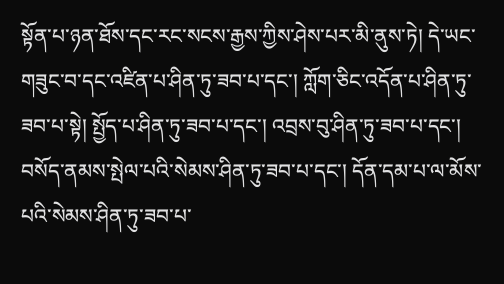སྟོན་པ་ཉན་ཐོས་དང་རང་སངས་རྒྱས་ཀྱིས་ཤེས་པར་མི་ནུས་ཏེ། དེ་ཡང་གཟུང་བ་དང་འཛིན་པ་ཤིན་ཏུ་ཟབ་པ་དང་། ཀློག་ཅིང་འདོན་པ་ཤིན་ཏུ་ཟབ་པ་སྟེ། སྤྱོད་པ་ཤིན་ཏུ་ཟབ་པ་དང་། འབྲས་བུ་ཤིན་ཏུ་ཟབ་པ་དང་། བསོད་ནམས་སྤེལ་པའི་སེམས་ཤིན་ཏུ་ཟབ་པ་དང་། དོན་དམ་པ་ལ་མོས་པའི་སེམས་ཤིན་ཏུ་ཟབ་པ་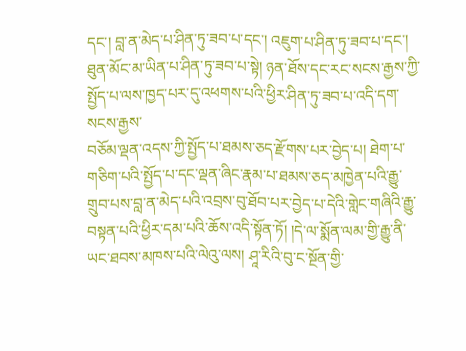དང་། བླ་ན་མེད་པ་ཤིན་ཏུ་ཟབ་པ་དང་། འཇུག་པ་ཤིན་ཏུ་ཟབ་པ་དང་། ཐུན་མོང་མ་ཡིན་པ་ཤིན་ཏུ་ཟབ་པ་སྟེ། ཉན་ཐོས་དང་རང་སངས་རྒྱས་ཀྱི་སྤྱོད་པ་ལས་ཁྱད་པར་དུ་འཕགས་པའི་ཕྱིར་ཤིན་ཏུ་ཟབ་པ་འདི་དག་སངས་རྒྱས་
བཅོམ་ལྡན་འདས་ཀྱི་སྤྱོད་པ་ཐམས་ཅད་རྫོགས་པར་བྱེད་པ། ཐེག་པ་གཅིག་པའི་སྤྱོད་པ་དང་ལྡན་ཞིང་རྣམ་པ་ཐམས་ཅད་མཁྱེན་པའི་རྒྱུ་གྲུབ་པས་བླ་ན་མེད་པའི་འབྲས་བུ་ཐོབ་པར་བྱེད་པ་དེའི་གླེང་གཞིའི་རྒྱུ་བསྟན་པའི་ཕྱིར་དམ་པའི་ཆོས་འདི་སྟོན་ཏོ། །དེ་ལ་སྨོན་ལམ་གྱི་རྒྱུ་ནི་ཡང་ཐབས་མཁས་པའི་ལེའུ་ལས། ཤཱ་རིའི་བུ་ང་སྔོན་གྱི་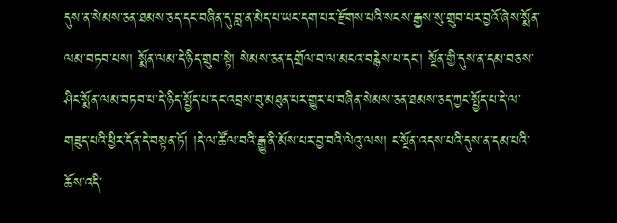དུས་ན་སེམས་ཅན་ཐམས་ཅད་དང་བཞིན་དུ་བླ་ན་མེད་པ་ཡང་དག་པར་རྫོགས་པའི་སངས་རྒྱས་སུ་གྲུབ་པར་བྱའོ་ཞེས་སྨོན་ལམ་བཏབ་པས། སྨོན་ལམ་དེ་ཉིད་གྲུབ་སྟེ། སེམས་ཅན་དགྲོལ་བ་ལ་མངའ་བརྙེས་པ་དང་། སྔོན་གྱི་དུས་ན་དམ་བཅས་ཤིང་སྨོན་ལམ་བཏབ་པ་དེ་ཉིད་སྤྱོད་པ་དང་འབྲས་བུ་མཐུན་པར་གྱུར་པ་བཞིན་སེམས་ཅན་ཐམས་ཅད་ཀྱང་སྤྱོད་པ་དེ་ལ་གཟུད་པའི་ཕྱིར་དོན་དེ་བསྟན་ཏོ། །དེ་ལ་ཚོལ་བའི་རྒྱུ་ནི་མོས་པར་བྱ་བའི་ལེའུ་ལས། ང་སྔོན་འདས་པའི་དུས་ན་དམ་པའི་ཆོས་འདི་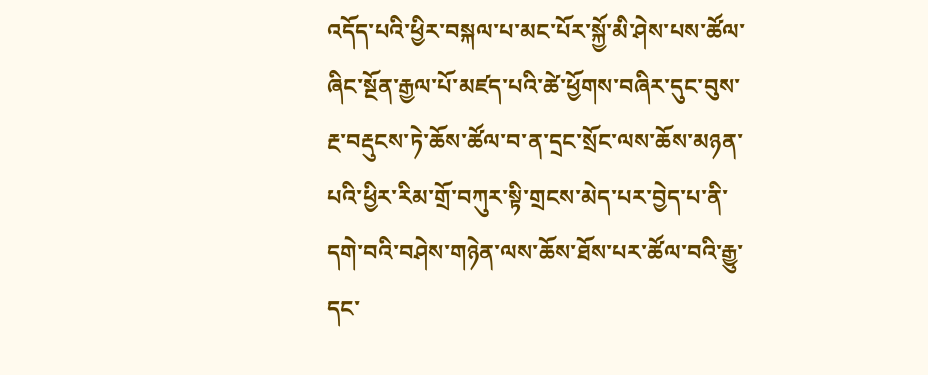འདོད་པའི་ཕྱིར་བསྐལ་པ་མང་པོར་སྐྱོ་མི་ཤེས་པས་ཚོལ་ཞིང་སྔོན་རྒྱལ་པོ་མཛད་པའི་ཚེ་ཕྱོགས་བཞིར་དུང་བུས་རྔ་བརྡུངས་ཏེ་ཆོས་ཚོལ་བ་ན་དྲང་སྲོང་ལས་ཆོས་མཉན་པའི་ཕྱིར་རིམ་གྲོ་བཀུར་སྟི་གྲངས་མེད་པར་བྱེད་པ་ནི་དགེ་བའི་བཤེས་གཉེན་ལས་ཆོས་ཐོས་པར་ཚོལ་བའི་རྒྱུ་དང་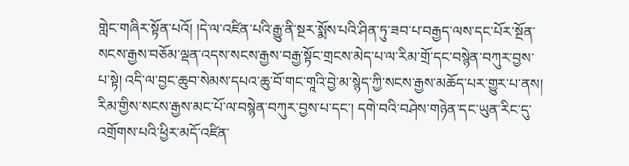གླེང་གཞིར་སྟོན་པའོ། །དེ་ལ་འཛིན་པའི་རྒྱུ་ནི་སྔར་སྨོས་པའི་ཤིན་ཏུ་ཟབ་པ་བརྒྱད་ལས་དང་པོར་སྔོན་སངས་རྒྱས་བཅོམ་ལྡན་འདས་སངས་རྒྱས་བརྒྱ་སྟོང་གྲངས་མེད་པ་ལ་རིམ་གྲོ་དང་བསྙེན་བཀུར་བྱས་པ་སྟེ། འདི་ལ་བྱང་ཆུབ་སེམས་དཔའ་ཆུ་བོ་གང་གཱའི་བྱེ་མ་སྙེད་ཀྱི་སངས་རྒྱས་མཆོད་པར་གྱུར་པ་ནས། རིམ་གྱིས་སངས་རྒྱས་མང་པོ་ལ་བསྙེན་བཀུར་བྱས་པ་དང་། དགེ་བའི་བཤེས་གཉེན་དང་ཡུན་རིང་དུ་འགྲོགས་པའི་ཕྱིར་མདོ་འཛིན་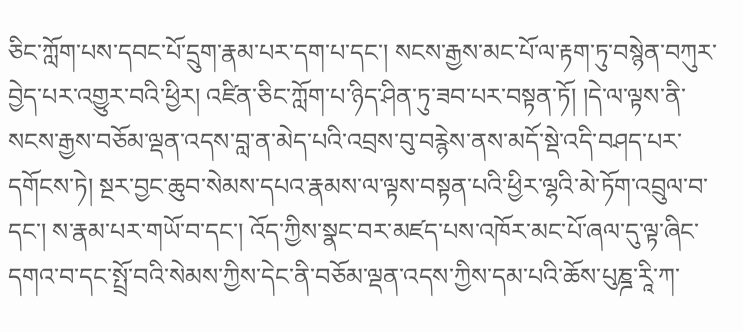ཅིང་ཀློག་པས་དབང་པོ་དྲུག་རྣམ་པར་དག་པ་དང་། སངས་རྒྱས་མང་པོ་ལ་རྟག་ཏུ་བསྙེན་བཀུར་བྱེད་པར་འགྱུར་བའི་ཕྱིར། འཛིན་ཅིང་ཀློག་པ་ཉིད་ཤིན་ཏུ་ཟབ་པར་བསྟན་ཏོ། །དེ་ལ་ལྟས་ནི་སངས་རྒྱས་བཅོམ་ལྡན་འདས་བླ་ན་མེད་པའི་འབྲས་བུ་བརྙེས་ནས་མདོ་སྡེ་འདི་བཤད་པར་དགོངས་ཏེ། སྔར་བྱང་ཆུབ་སེམས་དཔའ་རྣམས་ལ་ལྟས་བསྟན་པའི་ཕྱིར་ལྷའི་མེ་ཏོག་འབྲུལ་བ་དང་། ས་རྣམ་པར་གཡོ་བ་དང་། འོད་ཀྱིས་སྣང་བར་མཛད་པས་འཁོར་མང་པོ་ཞལ་དུ་ལྟ་ཞིང་དགའ་བ་དང་སྤྲོ་བའི་སེམས་ཀྱིས་དེང་ནི་བཅོམ་ལྡན་འདས་ཀྱིས་དམ་པའི་ཆོས་པུཎྜ་རཱི་ཀ་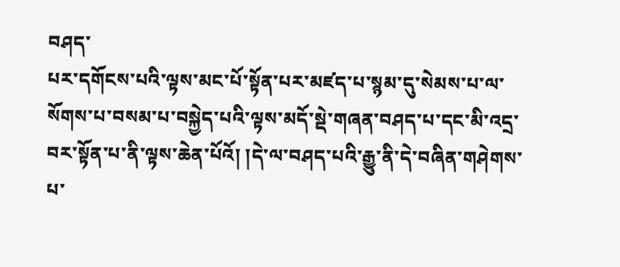བཤད་
པར་དགོངས་པའི་ལྟས་མང་པོ་སྟོན་པར་མཛད་པ་སྙམ་དུ་སེམས་པ་ལ་སོགས་པ་བསམ་པ་བསྐྱེད་པའི་ལྟས་མདོ་སྡེ་གཞན་བཤད་པ་དང་མི་འདྲ་བར་སྟོན་པ་ནི་ལྟས་ཆེན་པོའོ། །དེ་ལ་བཤད་པའི་རྒྱུ་ནི་དེ་བཞིན་གཤེགས་པ་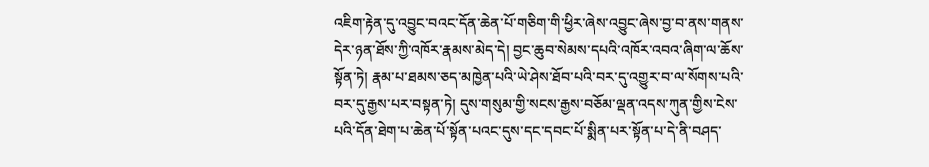འཇིག་རྟེན་དུ་འབྱུང་བའང་དོན་ཆེན་པོ་གཅིག་གི་ཕྱིར་ཞེས་འབྱུང་ཞེས་བྱ་བ་ནས་གནས་དེར་ཉན་ཐོས་ཀྱི་འཁོར་རྣམས་མེད་དེ། བྱང་ཆུབ་སེམས་དཔའི་འཁོར་འབའ་ཞིག་ལ་ཆོས་སྟོན་ཏེ། རྣམ་པ་ཐམས་ཅད་མཁྱེན་པའི་ཡེ་ཤེས་ཐོབ་པའི་བར་དུ་འགྱུར་བ་ལ་སོགས་པའི་བར་དུ་རྒྱས་པར་བསྟན་ཏེ། དུས་གསུམ་གྱི་སངས་རྒྱས་བཅོམ་ལྡན་འདས་ཀུན་གྱིས་ངེས་པའི་དོན་ཐེག་པ་ཆེན་པོ་སྟོན་པའང་དུས་དང་དབང་པོ་སྨིན་པར་སྟོན་པ་དེ་ནི་བཤད་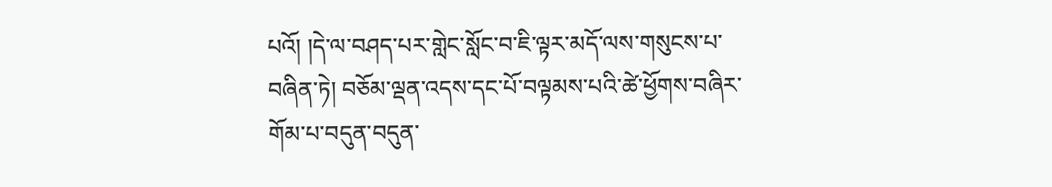པའོ། །དེ་ལ་བཤད་པར་གླེང་སློང་བ་ཇི་ལྟར་མདོ་ལས་གསུངས་པ་བཞིན་ཏེ། བཅོམ་ལྡན་འདས་དང་པོ་བལྟམས་པའི་ཚེ་ཕྱོགས་བཞིར་གོམ་པ་བདུན་བདུན་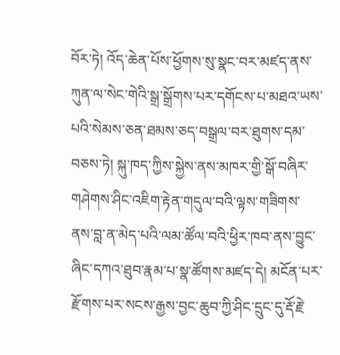བོར་ཏེ། འོད་ཆེན་པོས་ཕྱོགས་སུ་སྣང་བར་མཛད་ནས་ཀུན་ལ་སེང་གེའི་སྒྲ་སྒྲོགས་པར་དགོངས་པ་མཐའ་ཡས་པའི་སེམས་ཅན་ཐམས་ཅད་བསྒྲལ་བར་ཐུགས་དམ་བཅས་ཏེ། སྐུ་ཁད་ཀྱིས་སྐྱེས་ནས་མཁར་གྱི་སྒོ་བཞིར་གཤེགས་ཤིང་འཇིག་རྟེན་གདུལ་བའི་ལྟས་གཟིགས་ནས་བླ་ན་མེད་པའི་ལམ་ཚོལ་བའི་ཕྱིར་ཁབ་ནས་བྱུང་ཞིང་དཀའ་ཐུབ་རྣམ་པ་སྣ་ཚོགས་མཛད་དེ། མངོན་པར་རྫོགས་པར་སངས་རྒྱས་བྱང་ཆུབ་ཀྱི་ཤིང་དྲུང་དུ་རྡོ་རྗེ་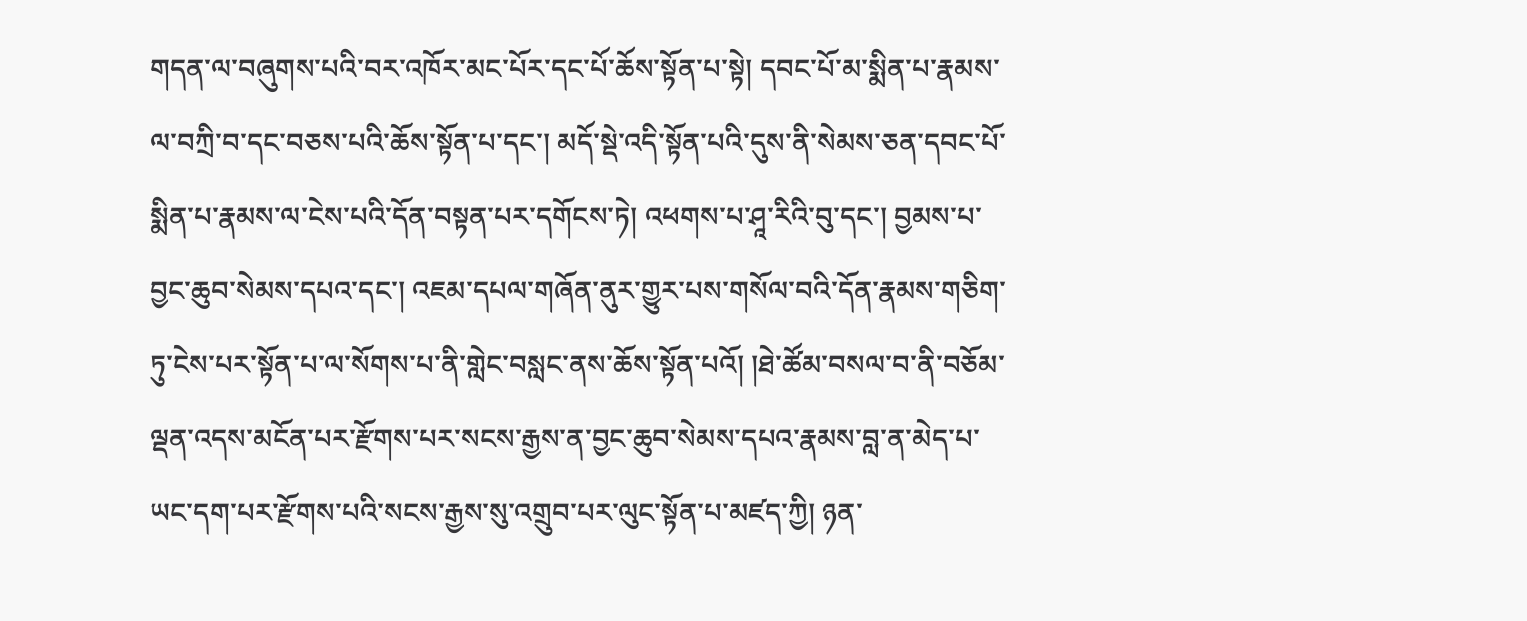གདན་ལ་བཞུགས་པའི་བར་འཁོར་མང་པོར་དང་པོ་ཆོས་སྟོན་པ་སྟེ། དབང་པོ་མ་སྨིན་པ་རྣམས་ལ་བཀྲི་བ་དང་བཅས་པའི་ཆོས་སྟོན་པ་དང་། མདོ་སྡེ་འདི་སྟོན་པའི་དུས་ནི་སེམས་ཅན་དབང་པོ་སྨིན་པ་རྣམས་ལ་ངེས་པའི་དོན་བསྟན་པར་དགོངས་ཏེ། འཕགས་པ་ཤཱ་རིའི་བུ་དང་། བྱམས་པ་བྱང་ཆུབ་སེམས་དཔའ་དང་། འཇམ་དཔལ་གཞོན་ནུར་གྱུར་པས་གསོལ་བའི་དོན་རྣམས་གཅིག་ཏུ་ངེས་པར་སྟོན་པ་ལ་སོགས་པ་ནི་གླེང་བསླང་ནས་ཆོས་སྟོན་པའོ། །ཐེ་ཚོམ་བསལ་བ་ནི་བཅོམ་ལྡན་འདས་མངོན་པར་རྫོགས་པར་སངས་རྒྱས་ན་བྱང་ཆུབ་སེམས་དཔའ་རྣམས་བླ་ན་མེད་པ་ཡང་དག་པར་རྫོགས་པའི་སངས་རྒྱས་སུ་འགྲུབ་པར་ལུང་སྟོན་པ་མཛད་ཀྱི། ཉན་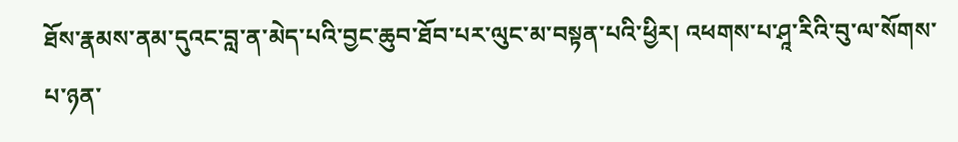ཐོས་རྣམས་ནམ་དུའང་བླ་ན་མེད་པའི་བྱང་ཆུབ་ཐོབ་པར་ལུང་མ་བསྟན་པའི་ཕྱིར། འཕགས་པ་ཤཱ་རིའི་བུ་ལ་སོགས་པ་ཉན་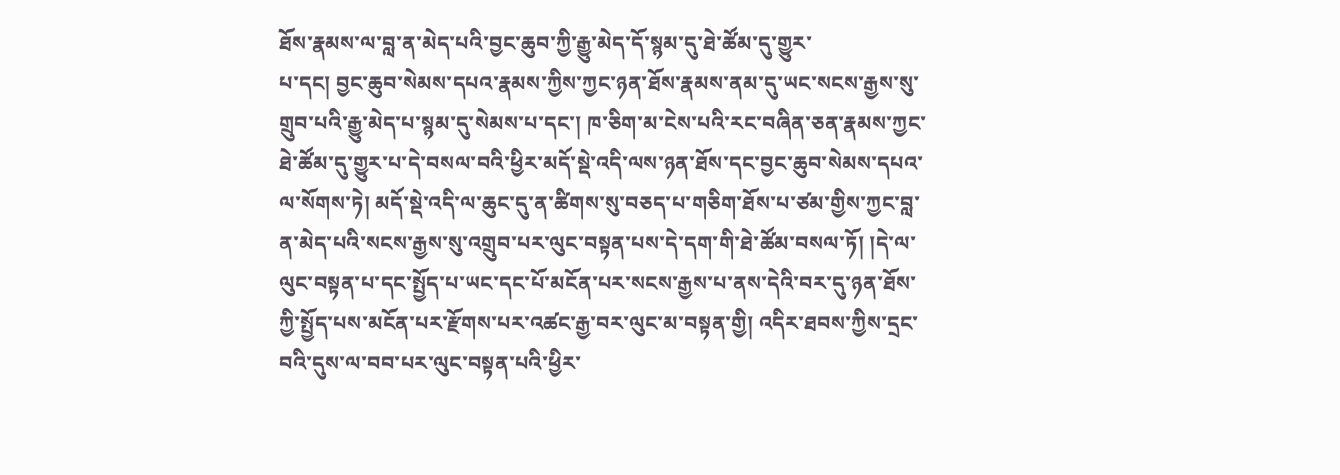ཐོས་རྣམས་ལ་བླ་ན་མེད་པའི་བྱང་ཆུབ་ཀྱི་རྒྱུ་མེད་དོ་སྙམ་དུ་ཐེ་ཚོམ་དུ་གྱུར་
པ་དང། བྱང་ཆུབ་སེམས་དཔའ་རྣམས་ཀྱིས་ཀྱང་ཉན་ཐོས་རྣམས་ནམ་དུ་ཡང་སངས་རྒྱས་སུ་གྲུབ་པའི་རྒྱུ་མེད་པ་སྙམ་དུ་སེམས་པ་དང་། ཁ་ཅིག་མ་ངེས་པའི་རང་བཞིན་ཅན་རྣམས་ཀྱང་ཐེ་ཚོམ་དུ་གྱུར་པ་དེ་བསལ་བའི་ཕྱིར་མདོ་སྡེ་འདི་ལས་ཉན་ཐོས་དང་བྱང་ཆུབ་སེམས་དཔའ་ལ་སོགས་ཏེ། མདོ་སྡེ་འདི་ལ་ཆུང་དུ་ན་ཚིགས་སུ་བཅད་པ་གཅིག་ཐོས་པ་ཙམ་གྱིས་ཀྱང་བླ་ན་མེད་པའི་སངས་རྒྱས་སུ་འགྲུབ་པར་ལུང་བསྟན་པས་དེ་དག་གི་ཐེ་ཚོམ་བསལ་ཏོ། །དེ་ལ་ལུང་བསྟན་པ་དང་སྤྱོད་པ་ཡང་དང་པོ་མངོན་པར་སངས་རྒྱས་པ་ནས་དེའི་བར་དུ་ཉན་ཐོས་ཀྱི་སྤྱོད་པས་མངོན་པར་རྫོགས་པར་འཚང་རྒྱ་བར་ལུང་མ་བསྟན་གྱི། འདིར་ཐབས་ཀྱིས་དྲང་བའི་དུས་ལ་བབ་པར་ལུང་བསྟན་པའི་ཕྱིར་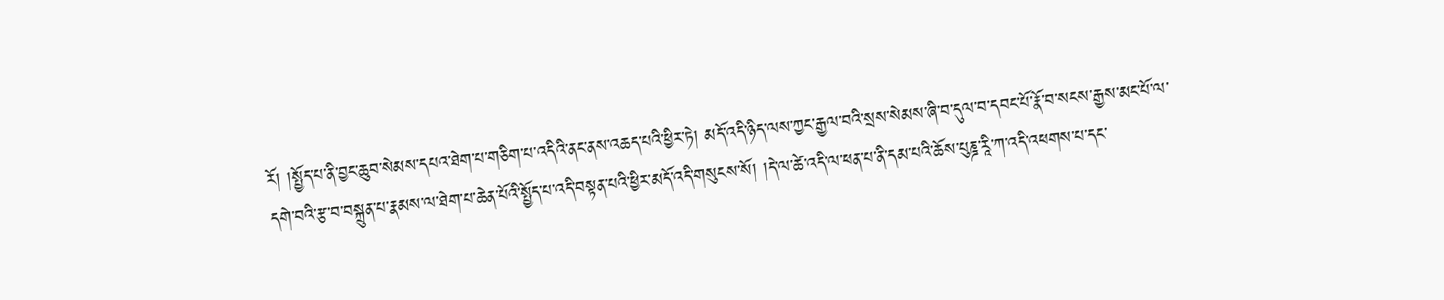རོ། །སྤྱོད་པ་ནི་བྱང་ཆུབ་སེམས་དཔའ་ཐེག་པ་གཅིག་པ་འདིའི་ནང་ནས་འཆད་པའི་ཕྱིར་ཏེ། མདོ་འདི་ཉིད་ལས་ཀྱང་རྒྱལ་བའི་སྲས་སེམས་ཞི་བ་དུལ་བ་དབང་པོ་རྣོ་བ་སངས་རྒྱས་མང་པོ་ལ་དགེ་བའི་རྩ་བ་བསྐྲུན་པ་རྣམས་ལ་ཐེག་པ་ཆེན་པོའི་སྤྱོད་པ་འདི་བསྟན་པའི་ཕྱིར་མདོ་འདི་གསུངས་སོ། །དེ་ལ་ཚེ་འདི་ལ་ཕན་པ་ནི་དམ་པའི་ཆོས་པུཎྜ་རཱི་ཀ་འདི་འཕགས་པ་དང་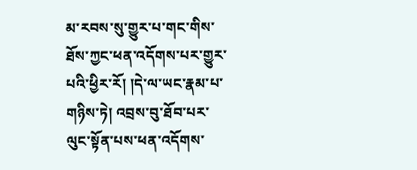མ་རབས་སུ་གྱུར་པ་གང་གིས་ཐོས་ཀྱང་ཕན་འདོགས་པར་གྱུར་པའི་ཕྱིར་རོ། །དེ་ལ་ཡང་རྣམ་པ་གཉིས་ཏེ། འབྲས་བུ་ཐོབ་པར་ལུང་སྟོན་པས་ཕན་འདོགས་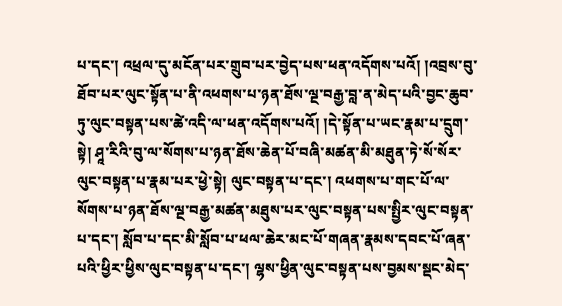པ་དང་། འཕྲལ་དུ་མངོན་པར་གྲུབ་པར་བྱེད་པས་ཕན་འདོགས་པའོ། །འབྲས་བུ་ཐོབ་པར་ལུང་སྟོན་པ་ནི་འཕགས་པ་ཉན་ཐོས་ལྔ་བརྒྱ་བླ་ན་མེད་པའི་བྱང་ཆུབ་ཏུ་ལུང་བསྟན་པས་ཚེ་འདི་ལ་ཕན་འདོགས་པའོ། །དེ་སྟོན་པ་ཡང་རྣམ་པ་དྲུག་སྟེ། ཤཱ་རིའི་བུ་ལ་སོགས་པ་ཉན་ཐོས་ཆེན་པོ་བཞི་མཚན་མི་མཐུན་ཏེ་སོ་སོར་ལུང་བསྟན་པ་རྣམ་པར་ཕྱེ་སྟེ། ལུང་བསྟན་པ་དང་། འཕགས་པ་གང་པོ་ལ་སོགས་པ་ཉན་ཐོས་ལྔ་བརྒྱ་མཚན་མཐུས་པར་ལུང་བསྟན་པས་སྤྱིར་ལུང་བསྟན་པ་དང་། སློབ་པ་དང་མི་སློབ་པ་ཕལ་ཆེར་མང་པོ་གཞན་རྣམས་དབང་པོ་ཞན་པའི་ཕྱིར་ཕྱིས་ལུང་བསྟན་པ་དང་། ལྷས་ཕྱིན་ལུང་བསྟན་པས་བྱམས་སྡང་མེད་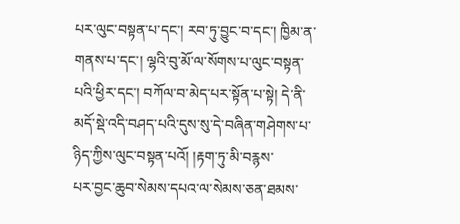པར་ལུང་བསྟན་པ་དང་། རབ་ཏུ་བྱུང་བ་དང་། ཁྱིམ་ན་གནས་པ་དང་། ལྷའི་བུ་མོ་ལ་སོགས་པ་ལུང་བསྟན་པའི་ཕྱིར་དང་། བཀོལ་བ་མེད་པར་སྟོན་པ་སྟེ། དེ་ནི་མདོ་སྡེ་འདི་བཤད་པའི་དུས་སུ་དེ་བཞིན་གཤེགས་པ་ཉིད་ཀྱིས་ལུང་བསྟན་པའོ། །རྟག་ཏུ་མི་བརྙས་
པར་བྱང་ཆུབ་སེམས་དཔའ་ལ་སེམས་ཅན་ཐམས་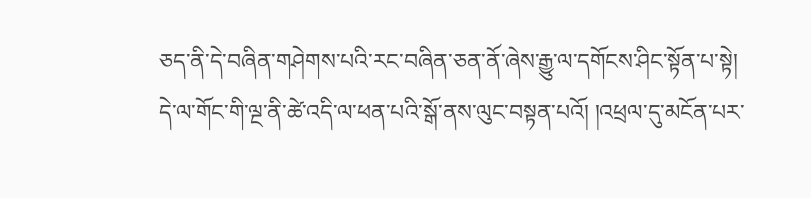ཅད་ནི་དེ་བཞིན་གཤེགས་པའི་རང་བཞིན་ཅན་ནོ་ཞེས་རྒྱུ་ལ་དགོངས་ཤིང་སྟོན་པ་སྟེ། དེ་ལ་གོང་གི་ལྔ་ནི་ཚེ་འདི་ལ་ཕན་པའི་སྒོ་ནས་ལུང་བསྟན་པའོ། །འཕྲལ་དུ་མངོན་པར་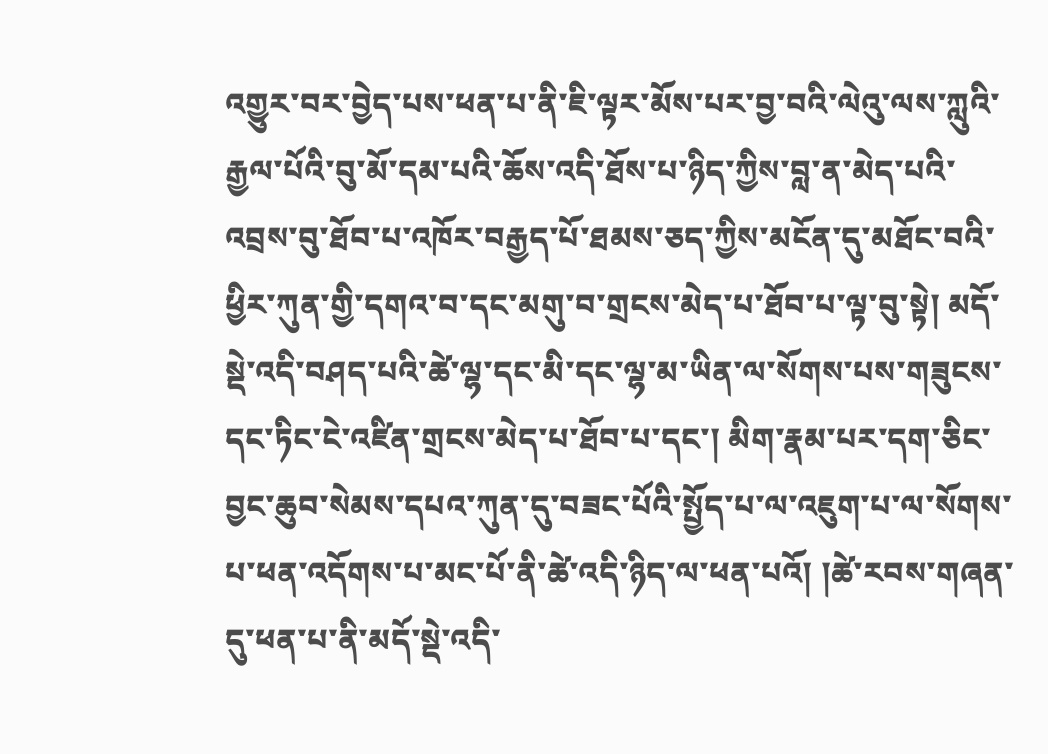འགྱུར་བར་བྱེད་པས་ཕན་པ་ནི་ཇི་ལྟར་མོས་པར་བྱ་བའི་ལེའུ་ལས་ཀླུའི་རྒྱལ་པོའི་བུ་མོ་དམ་པའི་ཆོས་འདི་ཐོས་པ་ཉིད་ཀྱིས་བླ་ན་མེད་པའི་འབྲས་བུ་ཐོབ་པ་འཁོར་བརྒྱད་པོ་ཐམས་ཅད་ཀྱིས་མངོན་དུ་མཐོང་བའི་ཕྱིར་ཀུན་གྱི་དགའ་བ་དང་མགུ་བ་གྲངས་མེད་པ་ཐོབ་པ་ལྟ་བུ་སྟེ། མདོ་སྡེ་འདི་བཤད་པའི་ཚེ་ལྷ་དང་མི་དང་ལྷ་མ་ཡིན་ལ་སོགས་པས་གཟུངས་དང་ཏིང་ངེ་འཛིན་གྲངས་མེད་པ་ཐོབ་པ་དང་། མིག་རྣམ་པར་དག་ཅིང་བྱང་ཆུབ་སེམས་དཔའ་ཀུན་དུ་བཟང་པོའི་སྤྱོད་པ་ལ་འཇུག་པ་ལ་སོགས་པ་ཕན་འདོགས་པ་མང་པོ་ནི་ཚེ་འདི་ཉིད་ལ་ཕན་པའོ། །ཚེ་རབས་གཞན་དུ་ཕན་པ་ནི་མདོ་སྡེ་འདི་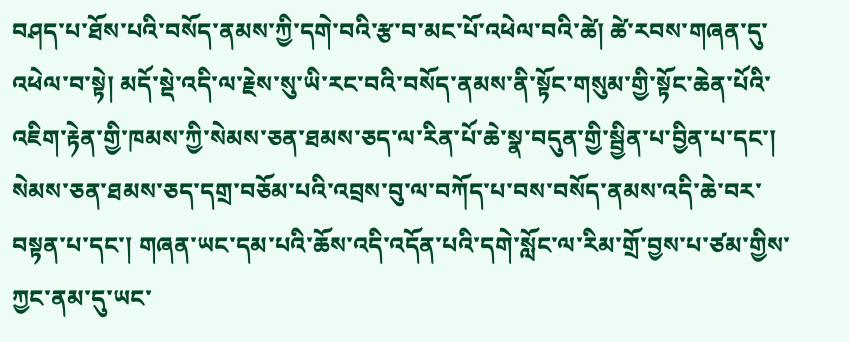བཤད་པ་ཐོས་པའི་བསོད་ནམས་ཀྱི་དགེ་བའི་རྩ་བ་མང་པོ་འཕེལ་བའི་ཚེ། ཚེ་རབས་གཞན་དུ་འཕེལ་བ་སྟེ། མདོ་སྡེ་འདི་ལ་རྗེས་སུ་ཡི་རང་བའི་བསོད་ནམས་ནི་སྟོང་གསུམ་གྱི་སྟོང་ཆེན་པོའི་འཇིག་རྟེན་གྱི་ཁམས་ཀྱི་སེམས་ཅན་ཐམས་ཅད་ལ་རིན་པོ་ཆེ་སྣ་བདུན་གྱི་སྦྱིན་པ་བྱིན་པ་དང་། སེམས་ཅན་ཐམས་ཅད་དགྲ་བཅོམ་པའི་འབྲས་བུ་ལ་བཀོད་པ་བས་བསོད་ནམས་འདི་ཆེ་བར་བསྟན་པ་དང་། གཞན་ཡང་དམ་པའི་ཆོས་འདི་འདོན་པའི་དགེ་སློང་ལ་རིམ་གྲོ་བྱས་པ་ཙམ་གྱིས་ཀྱང་ནམ་དུ་ཡང་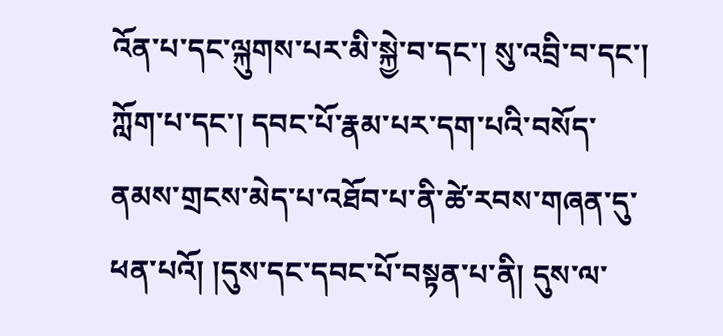འོན་པ་དང་ལྐུགས་པར་མི་སྐྱེ་བ་དང་། སུ་འབྲི་བ་དང་། ཀློག་པ་དང་། དབང་པོ་རྣམ་པར་དག་པའི་བསོད་ནམས་གྲངས་མེད་པ་འཐོབ་པ་ནི་ཚེ་རབས་གཞན་དུ་ཕན་པའོ། །དུས་དང་དབང་པོ་བསྟན་པ་ནི། དུས་ལ་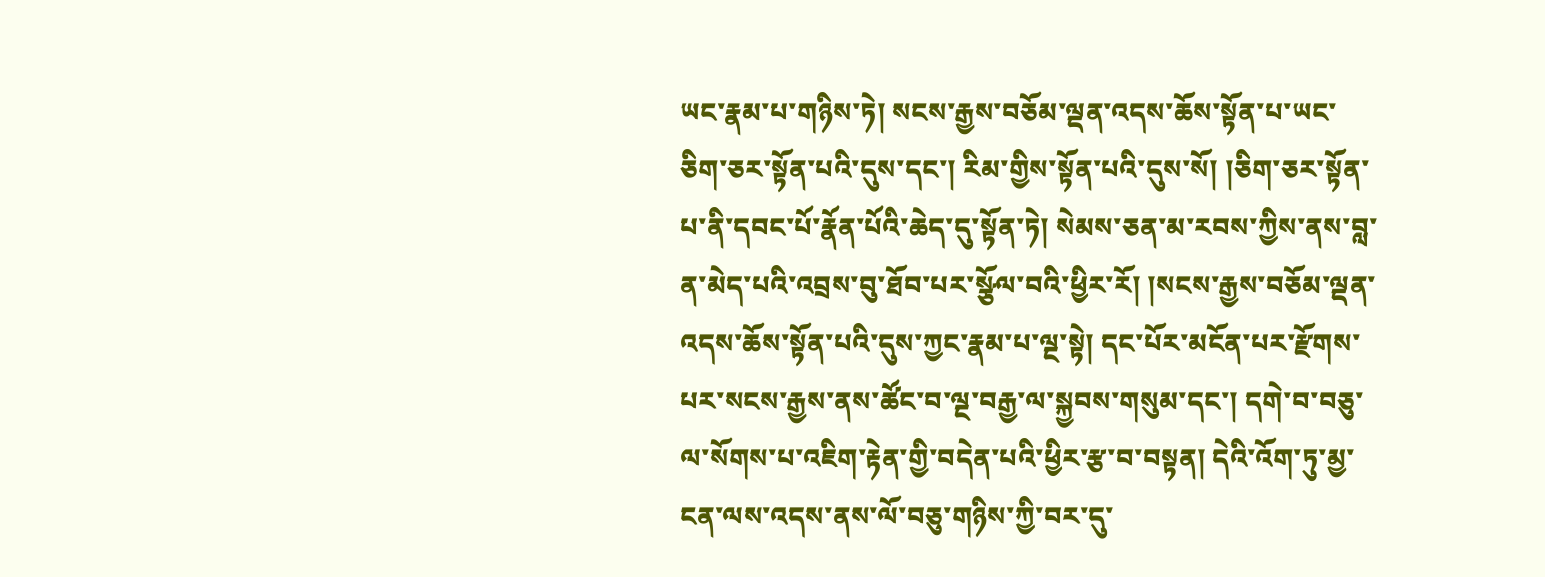ཡང་རྣམ་པ་གཉིས་ཏེ། སངས་རྒྱས་བཅོམ་ལྡན་འདས་ཆོས་སྟོན་པ་ཡང་ཅིག་ཅར་སྟོན་པའི་དུས་དང་། རིམ་གྱིས་སྟོན་པའི་དུས་སོ། །ཅིག་ཅར་སྟོན་པ་ནི་དབང་པོ་རྣོན་པོའི་ཆེད་དུ་སྟོན་ཏེ། སེམས་ཅན་མ་རབས་ཀྱིས་ནས་བླ་ན་མེད་པའི་འབྲས་བུ་ཐོབ་པར་སྩོལ་བའི་ཕྱིར་རོ། །སངས་རྒྱས་བཅོམ་ལྡན་འདས་ཆོས་སྟོན་པའི་དུས་ཀྱང་རྣམ་པ་ལྔ་སྟེ། དང་པོར་མངོན་པར་རྫོགས་པར་སངས་རྒྱས་ནས་ཚོང་བ་ལྔ་བརྒྱ་ལ་སྐྱབས་གསུམ་དང་། དགེ་བ་བཅུ་ལ་སོགས་པ་འཇིག་རྟེན་གྱི་བདེན་པའི་ཕྱིར་རྩ་བ་བསྟན། དེའི་འོག་ཏུ་མྱ་ངན་ལས་འདས་ནས་ལོ་བཅུ་གཉིས་ཀྱི་བར་དུ་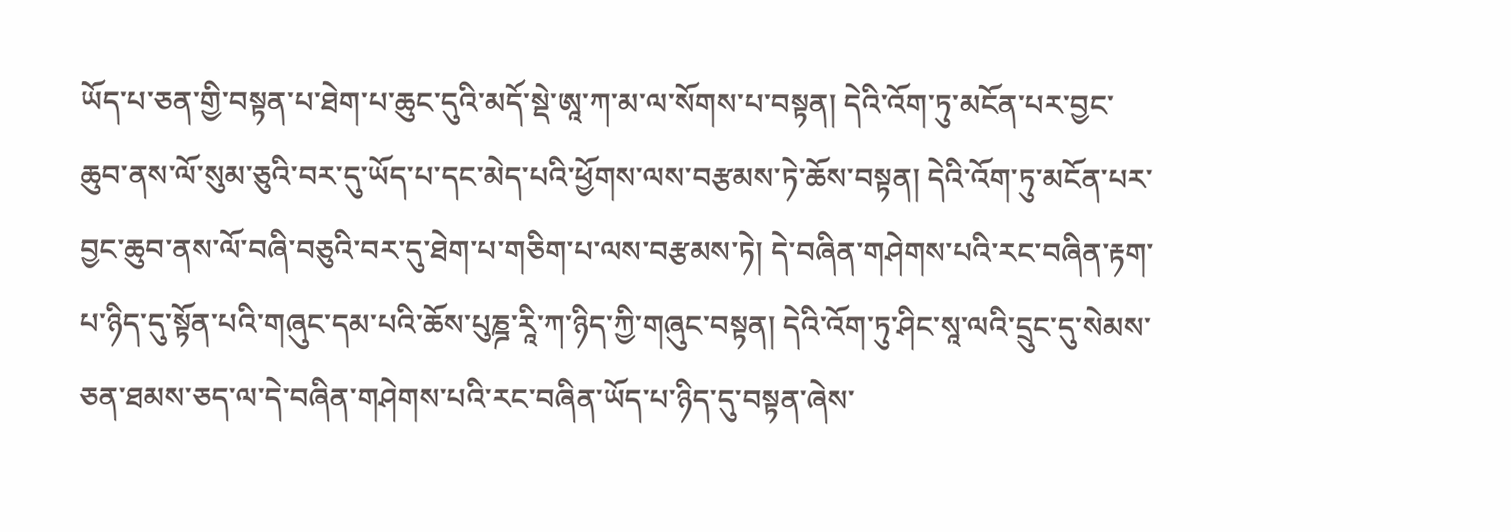ཡོད་པ་ཅན་གྱི་བསྟན་པ་ཐེག་པ་ཆུང་དུའི་མདོ་སྡེ་ཨཱ་ཀ་མ་ལ་སོགས་པ་བསྟན། དེའི་འོག་ཏུ་མངོན་པར་བྱང་ཆུབ་ནས་ལོ་སུམ་ཅུའི་བར་དུ་ཡོད་པ་དང་མེད་པའི་ཕྱོགས་ལས་བརྩམས་ཏེ་ཆོས་བསྟན། དེའི་འོག་ཏུ་མངོན་པར་བྱང་ཆུབ་ནས་ལོ་བཞི་བཅུའི་བར་དུ་ཐེག་པ་གཅིག་པ་ལས་བརྩམས་ཏེ། དེ་བཞིན་གཤེགས་པའི་རང་བཞིན་རྟག་པ་ཉིད་དུ་སྟོན་པའི་གཞུང་དམ་པའི་ཆོས་པུཎྜ་རཱི་ཀ་ཉིད་ཀྱི་གཞུང་བསྟན། དེའི་འོག་ཏུ་ཤིང་སཱ་ལའི་དྲུང་དུ་སེམས་ཅན་ཐམས་ཅད་ལ་དེ་བཞིན་གཤེགས་པའི་རང་བཞིན་ཡོད་པ་ཉིད་དུ་བསྟན་ཞེས་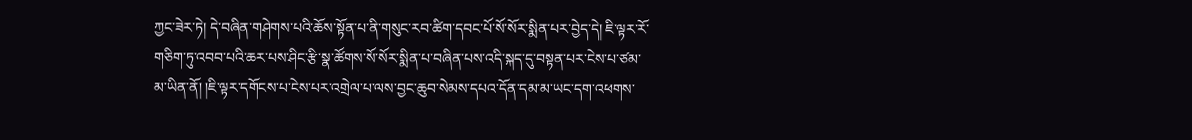ཀྱང་ཟེར་ཏེ། དེ་བཞིན་གཤེགས་པའི་ཆོས་སྟོན་པ་ནི་གསུང་རབ་ཚིག་དབང་པོ་སོ་སོར་སྨིན་པར་བྱེད་དེ། ཇི་ལྟར་རོ་གཅིག་ཏུ་འབབ་པའི་ཆར་པས་ཤིང་རྩི་སྣ་ཚོགས་སོ་སོར་སྨིན་པ་བཞིན་པས་འདི་སྐད་དུ་བསྟན་པར་ངེས་པ་ཙམ་མ་ཡིན་ནོ། །ཇི་ལྟར་དགོངས་པ་ངེས་པར་འགྲེལ་པ་ལས་བྱང་ཆུབ་སེམས་དཔའ་དོན་དམ་མ་ཡང་དག་འཕགས་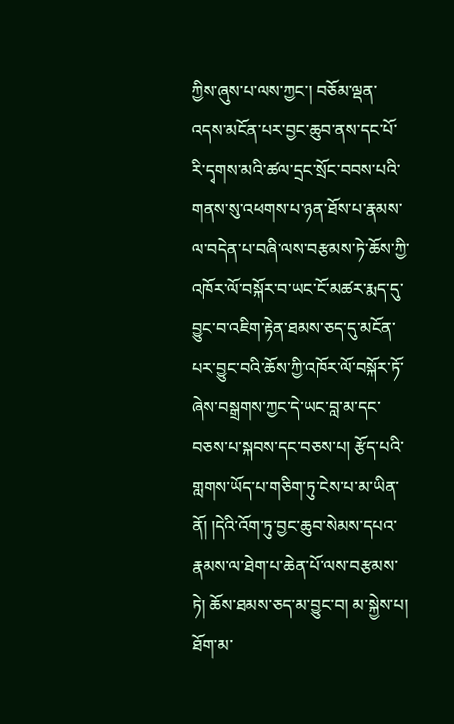ཀྱིས་ཞུས་པ་ལས་ཀྱང་། བཅོམ་ལྡན་འདས་མངོན་པར་བྱང་ཆུབ་ནས་དང་པོ་རི་དྭགས་མའི་ཚལ་དྲང་སྲོང་བབས་པའི་གནས་སུ་འཕགས་པ་ཉན་ཐོས་པ་རྣམས་ལ་བདེན་པ་བཞི་ལས་བརྩམས་ཏེ་ཆོས་ཀྱི་འཁོར་ལོ་བསྐོར་བ་ཡང་ངོ་མཚར་རྨད་དུ་བྱུང་བ་འཇིག་རྟེན་ཐམས་ཅད་དུ་མངོན་པར་བྱུང་བའི་ཆོས་ཀྱི་འཁོར་ལོ་བསྐོར་ཏོ་ཞེས་བསྒྲགས་ཀྱང་དེ་ཡང་བླ་མ་དང་བཅས་པ་སྐབས་དང་བཅས་པ། རྩོད་པའི་གླགས་ཡོད་པ་གཅིག་ཏུ་ངེས་པ་མ་ཡིན་ནོ། །དེའི་འོག་ཏུ་བྱང་ཆུབ་སེམས་དཔའ་རྣམས་ལ་ཐེག་པ་ཆེན་པོ་ལས་བརྩམས་ཏེ། ཆོས་ཐམས་ཅད་མ་བྱུང་བ། མ་སྐྱེས་པ། ཐོག་མ་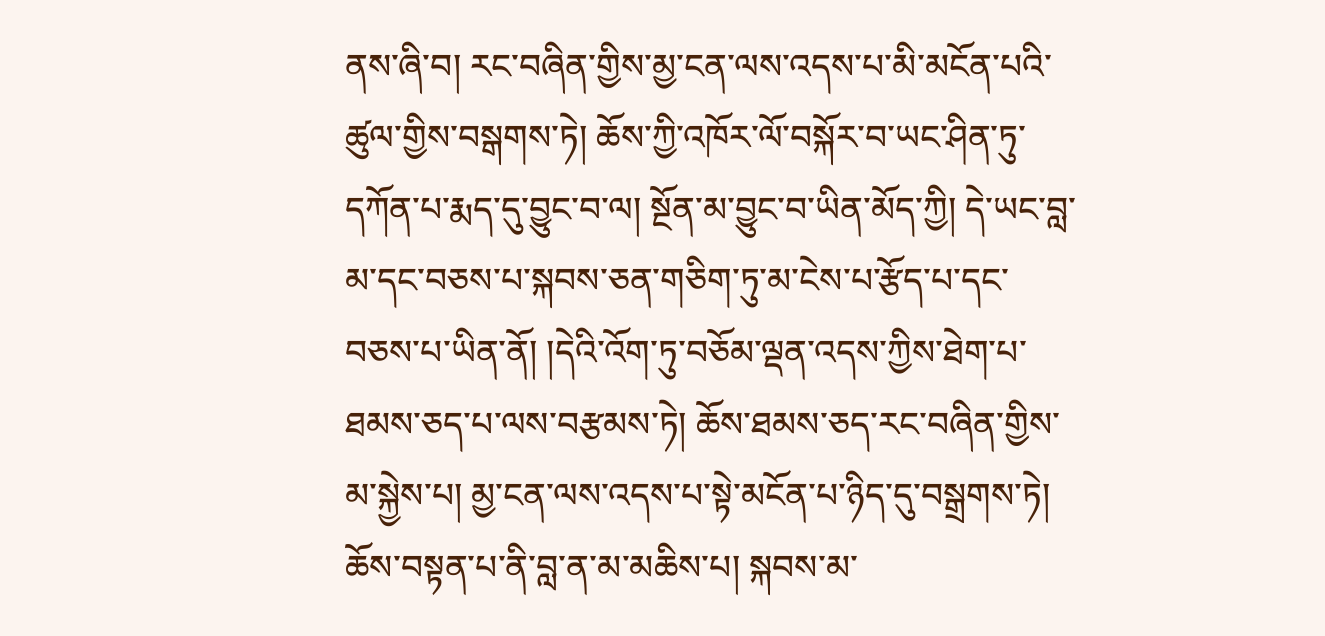ནས་ཞི་བ། རང་བཞིན་གྱིས་མྱ་ངན་ལས་འདས་པ་མི་མངོན་པའི་ཚུལ་གྱིས་བསྒགས་ཏེ། ཆོས་ཀྱི་འཁོར་ལོ་བསྐོར་བ་ཡང་ཤིན་ཏུ་དཀོན་པ་རྨད་དུ་བྱུང་བ་ལ། སྔོན་མ་བྱུང་བ་ཡིན་མོད་ཀྱི། དེ་ཡང་བླ་མ་དང་བཅས་པ་སྐབས་ཅན་གཅིག་ཏུ་མ་ངེས་པ་རྩོད་པ་དང་བཅས་པ་ཡིན་ནོ། །དེའི་འོག་ཏུ་བཅོམ་ལྡན་འདས་ཀྱིས་ཐེག་པ་ཐམས་ཅད་པ་ལས་བརྩམས་ཏེ། ཆོས་ཐམས་ཅད་རང་བཞིན་གྱིས་མ་སྐྱེས་པ། མྱ་ངན་ལས་འདས་པ་སྟེ་མངོན་པ་ཉིད་དུ་བསྒྲགས་ཏེ། ཆོས་བསྟན་པ་ནི་བླ་ན་མ་མཆིས་པ། སྐབས་མ་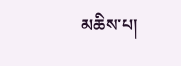མཆིས་པ།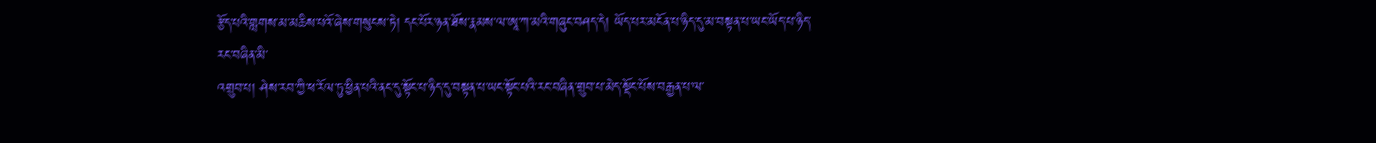རྩོད་པའི་གླགས་མ་མཆིས་པའོ་ཞེས་གསུངས་ཏེ། དང་པོར་ཉན་ཐོས་རྣམས་ལ་ཨཱ་ཀ་མའི་གཞུང་བཤད་དེ། ཡོད་པར་མངོན་པ་ཉིད་དུ་མ་བསྟན་པ་ཡང་ཡོད་པ་ཉིད་རང་བཞིན་མི་
འགྲུབ་པ། ཤེས་རབ་ཀྱི་ཕ་རོལ་ཏུ་ཕྱིན་པའི་ནང་དུ་སྟོང་པ་ཉིད་དུ་བསྟན་པ་ཡང་སྟོང་པའི་རང་བཞིན་གྲུབ་པ་མེད་སྡོང་པོས་བརྒྱན་པ་ལ་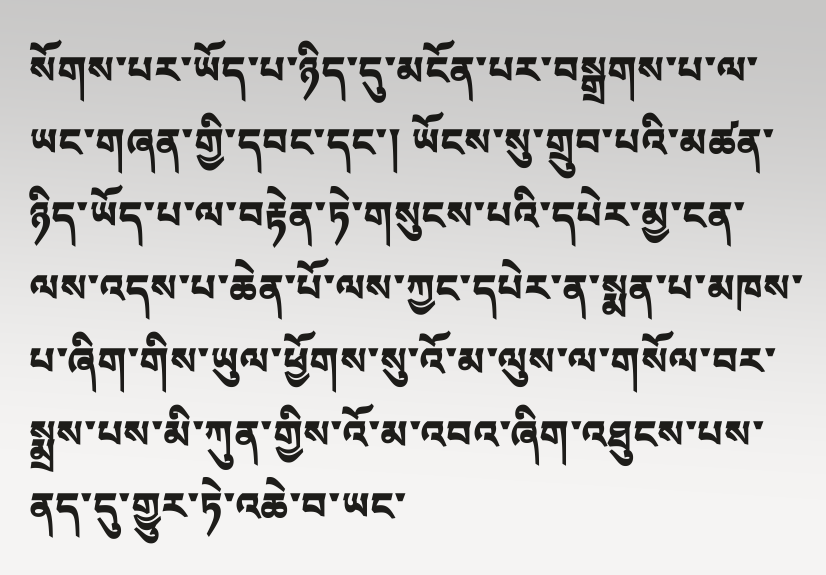སོགས་པར་ཡོད་པ་ཉིད་དུ་མངོན་པར་བསྒྲགས་པ་ལ་ཡང་གཞན་གྱི་དབང་དང་། ཡོངས་སུ་གྲུབ་པའི་མཚན་ཉིད་ཡོད་པ་ལ་བརྟེན་ཏེ་གསུངས་པའི་དཔེར་མྱ་ངན་ལས་འདས་པ་ཆེན་པོ་ལས་ཀྱང་དཔེར་ན་སྨན་པ་མཁས་པ་ཞིག་གིས་ཡུལ་ཕྱོགས་སུ་འོ་མ་ལུས་ལ་གསོལ་བར་སྨྲས་པས་མི་ཀུན་གྱིས་འོ་མ་འབའ་ཞིག་འཐུངས་པས་ནད་དུ་གྱུར་ཏེ་འཆེ་བ་ཡང་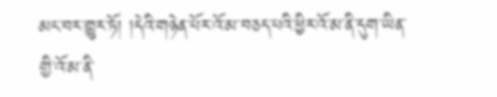མང་བར་གྱུར་ཏོ། །དེའི་གཉེན་པོར་འོ་མ་བཅད་པའི་ཕྱིར་འོ་མ་ནི་དུག་ཡིན་གྱི་འོ་མ་ནི་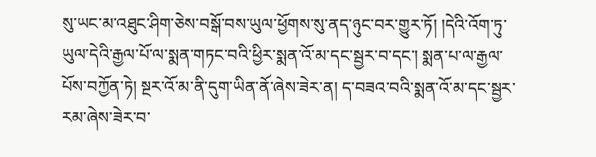སུ་ཡང་མ་འཐུང་ཤིག་ཅེས་བསྒོ་བས་ཡུལ་ཕྱོགས་སུ་ནད་ཉུང་བར་གྱུར་ཏོ། །དེའི་འོག་ཏུ་ཡུལ་དེའི་རྒྱལ་པོ་ལ་སྨན་གཏང་བའི་ཕྱིར་སྨན་འོ་མ་དང་སྦྱར་བ་དང་། སྨན་པ་ལ་རྒྱལ་པོས་བཀྱོན་ཏེ། སྔར་འོ་མ་ནི་དུག་ཡིན་ནོ་ཞེས་ཟེར་ན། ད་བཟའ་བའི་སྨན་འོ་མ་དང་སྦྱར་རམ་ཞེས་ཟེར་བ་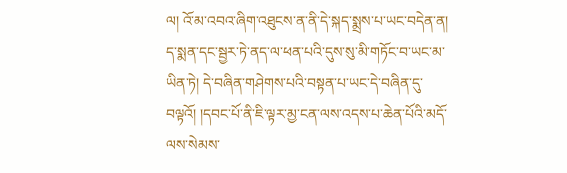ལ། འོ་མ་འབའ་ཞིག་འཐུངས་ན་ནི་དེ་སྐད་སྨྲས་པ་ཡང་བདེན་ན། ད་སྨན་དང་སྦྱར་ཏེ་ནད་ལ་ཕན་པའི་དུས་སུ་མི་གཏོང་བ་ཡང་མ་ཡིན་ཏེ། དེ་བཞིན་གཤེགས་པའི་བསྟན་པ་ཡང་དེ་བཞིན་དུ་བལྟའོ། །དབང་པོ་ནི་ཇི་ལྟར་མྱ་ངན་ལས་འདས་པ་ཆེན་པོའི་མདོ་ལས་སེམས་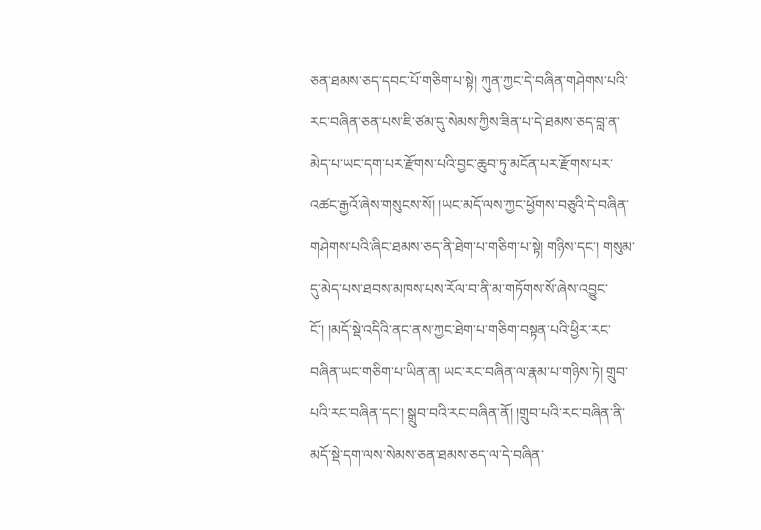ཅན་ཐམས་ཅད་དབང་པོ་གཅིག་པ་སྟེ། ཀུན་ཀྱང་དེ་བཞིན་གཤེགས་པའི་རང་བཞིན་ཅན་པས་ཇི་ཙམ་དུ་སེམས་ཀྱིས་ཟིན་པ་དེ་ཐམས་ཅད་བླ་ན་མེད་པ་ཡང་དག་པར་རྫོགས་པའི་བྱང་ཆུབ་ཏུ་མངོན་པར་རྫོགས་པར་འཚང་རྒྱའོ་ཞེས་གསུངས་སོ། །ཡང་མདོ་ལས་ཀྱང་ཕྱོགས་བཅུའི་དེ་བཞིན་གཤེགས་པའི་ཞིང་ཐམས་ཅད་ནི་ཐེག་པ་གཅིག་པ་སྟེ། གཉིས་དང་། གསུམ་དུ་མེད་པས་ཐབས་མཁས་པས་རོལ་བ་ནི་མ་གཏོགས་སོ་ཞེས་འབྱུང་ངོ་། །མདོ་སྡེ་འདིའི་ནང་ནས་ཀྱང་ཐེག་པ་གཅིག་བསྟན་པའི་ཕྱིར་རང་བཞིན་ཡང་གཅིག་པ་ཡིན་ན། ཡང་རང་བཞིན་ལ་རྣམ་པ་གཉིས་ཏེ། གྲུབ་པའི་རང་བཞིན་དང་། སྒྲུབ་བའི་རང་བཞིན་ནོ། །གྲུབ་པའི་རང་བཞིན་ནི་མདོ་སྡེ་དག་ལས་སེམས་ཅན་ཐམས་ཅད་ལ་དེ་བཞིན་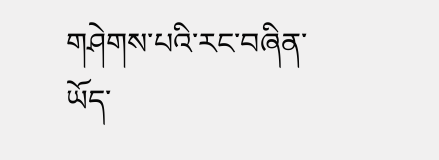གཤེགས་པའི་རང་བཞིན་ཡོད་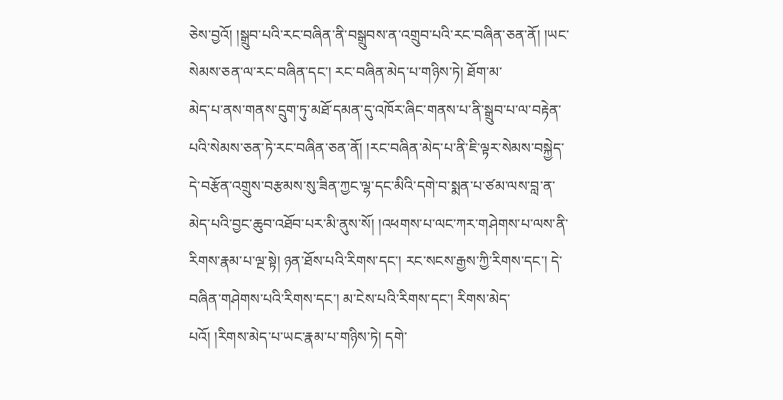ཅེས་བྱའོ། །སྒྲུབ་པའི་རང་བཞིན་ནི་བསྒྲུབས་ན་འགྲུབ་པའི་རང་བཞིན་ཅན་ནོ། །ཡང་སེམས་ཅན་ལ་རང་བཞིན་དང་། རང་བཞིན་མེད་པ་གཉིས་ཏེ། ཐོག་མ་
མེད་པ་ནས་གནས་དྲུག་ཏུ་མཐོ་དམན་དུ་འཁོར་ཞིང་གནས་པ་ནི་སྒྲུབ་པ་ལ་བརྟེན་པའི་སེམས་ཅན་ཏེ་རང་བཞིན་ཅན་ནོ། །རང་བཞིན་མེད་པ་ནི་ཇི་ལྟར་སེམས་བསྐྱེད་དེ་བརྩོན་འགྲུས་བརྩམས་སུ་ཟིན་ཀྱང་ལྷ་དང་མིའི་དགེ་བ་སྨན་པ་ཙམ་ལས་བླ་ན་མེད་པའི་བྱང་ཆུབ་འཐོབ་པར་མི་ནུས་སོ། །འཕགས་པ་ལང་ཀར་གཤེགས་པ་ལས་ནི་རིགས་རྣམ་པ་ལྔ་སྟེ། ཉན་ཐོས་པའི་རིགས་དང་། རང་སངས་རྒྱས་ཀྱི་རིགས་དང་། དེ་བཞིན་གཤེགས་པའི་རིགས་དང་། མ་ངེས་པའི་རིགས་དང་། རིགས་མེད་པའོ། །རིགས་མེད་པ་ཡང་རྣམ་པ་གཉིས་ཏེ། དགེ་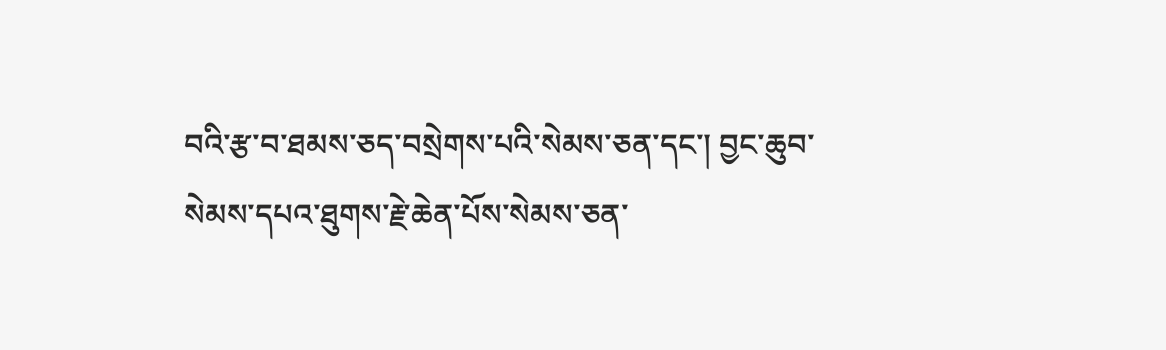བའི་རྩ་བ་ཐམས་ཅད་བསྲེགས་པའི་སེམས་ཅན་དང་། བྱང་ཆུབ་སེམས་དཔའ་ཐུགས་རྗེ་ཆེན་པོས་སེམས་ཅན་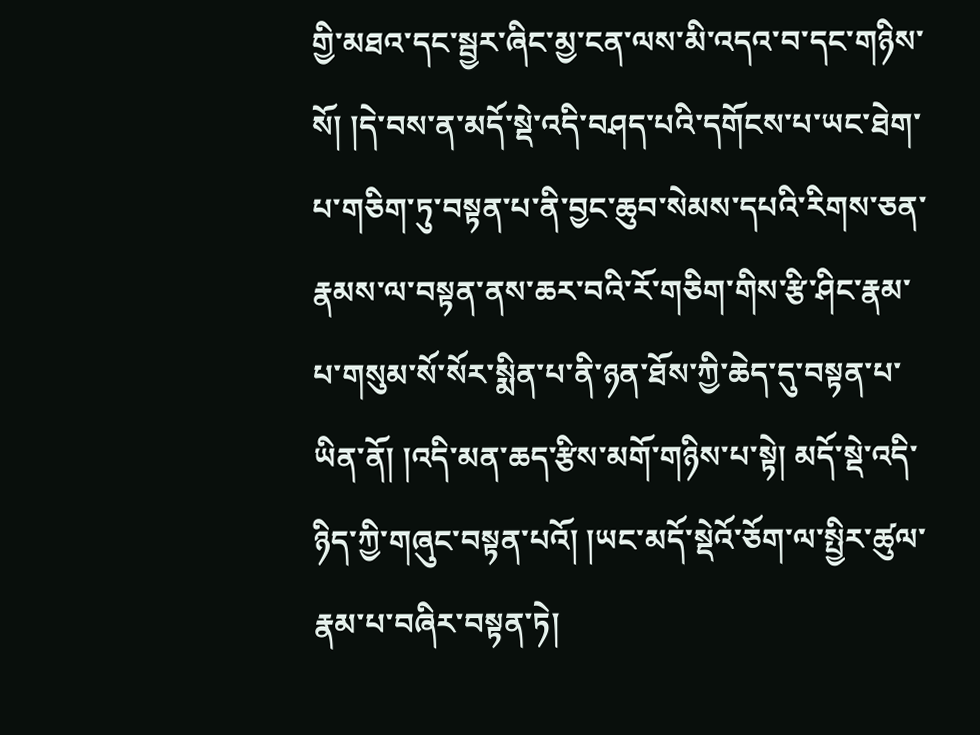གྱི་མཐའ་དང་སྦྱར་ཞིང་མྱ་ངན་ལས་མི་འདའ་བ་དང་གཉིས་སོ། །དེ་བས་ན་མདོ་སྡེ་འདི་བཤད་པའི་དགོངས་པ་ཡང་ཐེག་པ་གཅིག་ཏུ་བསྟན་པ་ནི་བྱང་ཆུབ་སེམས་དཔའི་རིགས་ཅན་རྣམས་ལ་བསྟན་ནས་ཆར་བའི་རོ་གཅིག་གིས་རྩི་ཤིང་རྣམ་པ་གསུམ་སོ་སོར་སྨིན་པ་ནི་ཉན་ཐོས་ཀྱི་ཆེད་དུ་བསྟན་པ་ཡིན་ནོ། །འདི་མན་ཆད་རྩིས་མགོ་གཉིས་པ་སྟེ། མདོ་སྡེ་འདི་ཉིད་ཀྱི་གཞུང་བསྟན་པའོ། །ཡང་མདོ་སྡེའོ་ཅོག་ལ་སྤྱིར་ཚུལ་རྣམ་པ་བཞིར་བསྟན་ཏེ།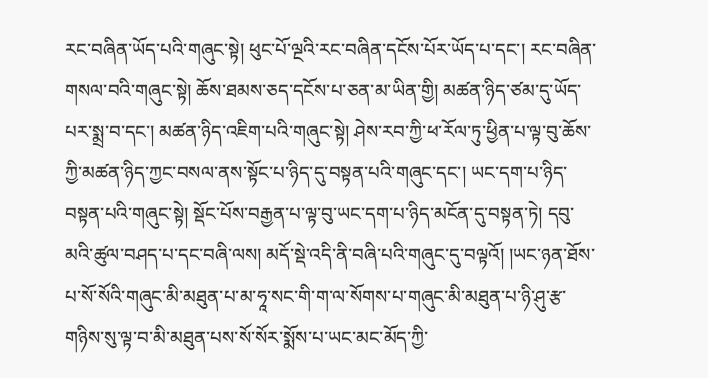རང་བཞིན་ཡོད་པའི་གཞུང་སྟེ། ཕུང་པོ་ལྔའི་རང་བཞིན་དངོས་པོར་ཡོད་པ་དང་། རང་བཞིན་གསལ་བའི་གཞུང་སྟེ། ཆོས་ཐམས་ཅད་དངོས་པ་ཅན་མ་ཡིན་གྱི། མཚན་ཉིད་ཙམ་དུ་ཡོད་པར་སྨྲ་བ་དང་། མཚན་ཉིད་འཇིག་པའི་གཞུང་སྟེ། ཤེས་རབ་ཀྱི་ཕ་རོལ་ཏུ་ཕྱིན་པ་ལྟ་བུ་ཆོས་ཀྱི་མཚན་ཉིད་ཀྱང་བསལ་ནས་སྟོང་པ་ཉིད་དུ་བསྟན་པའི་གཞུང་དང་། ཡང་དག་པ་ཉིད་བསྟན་པའི་གཞུང་སྟེ། སྡོང་པོས་བརྒྱན་པ་ལྟ་བུ་ཡང་དག་པ་ཉིད་མངོན་དུ་བསྟན་ཏེ། དབུ་མའི་ཚུལ་བཤད་པ་དང་བཞི་ལས། མདོ་སྡེ་འདི་ནི་བཞི་པའི་གཞུང་དུ་བལྟའོ། །ཡང་ཉན་ཐོས་པ་སོ་སོའི་གཞུང་མི་མཐུན་པ་མ་ཧཱ་སང་གི་ག་ལ་སོགས་པ་གཞུང་མི་མཐུན་པ་ཉི་ཤུ་རྩ་གཉིས་སུ་ལྟ་བ་མི་མཐུན་པས་སོ་སོར་སྨོས་པ་ཡང་མང་མོད་ཀྱི་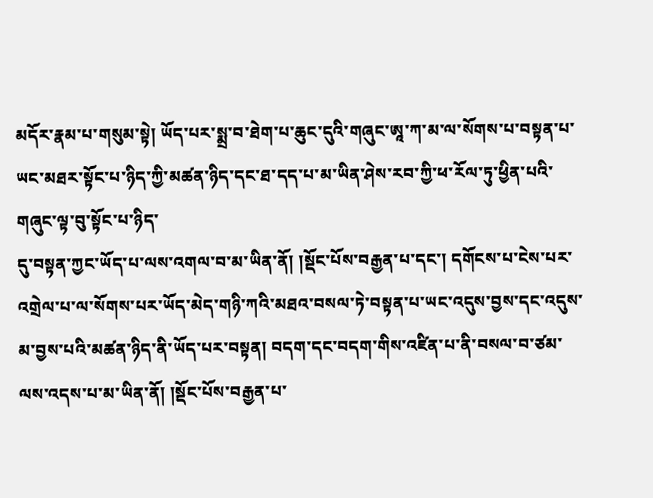མདོར་རྣམ་པ་གསུམ་སྟེ། ཡོད་པར་སྨྲ་བ་ཐེག་པ་ཆུང་དུའི་གཞུང་ཨཱ་ཀ་མ་ལ་སོགས་པ་བསྟན་པ་ཡང་མཐར་སྟོང་པ་ཉིད་ཀྱི་མཚན་ཉིད་དང་ཐ་དད་པ་མ་ཡིན་ཤེས་རབ་ཀྱི་ཕ་རོལ་ཏུ་ཕྱིན་པའི་གཞུང་ལྟ་བུ་སྟོང་པ་ཉིད་
དུ་བསྟན་ཀྱང་ཡོད་པ་ལས་འགལ་བ་མ་ཡིན་ནོ། །སྡོང་པོས་བརྒྱན་པ་དང་། དགོངས་པ་ངེས་པར་འགྲེལ་པ་ལ་སོགས་པར་ཡོད་མེད་གཉི་ཀའི་མཐའ་བསལ་ཏེ་བསྟན་པ་ཡང་འདུས་བྱས་དང་འདུས་མ་བྱས་པའི་མཚན་ཉིད་ནི་ཡོད་པར་བསྟན། བདག་དང་བདག་གིས་འཛིན་པ་ནི་བསལ་བ་ཙམ་ལས་འདས་པ་མ་ཡིན་ནོ། །སྡོང་པོས་བརྒྱན་པ་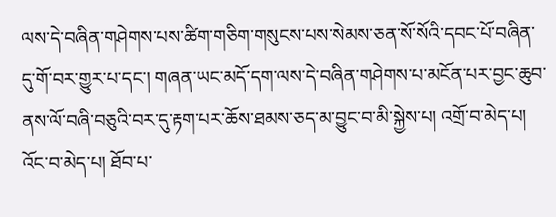ལས་དེ་བཞིན་གཤེགས་པས་ཚིག་གཅིག་གསུངས་པས་སེམས་ཅན་སོ་སོའི་དབང་པོ་བཞིན་དུ་གོ་བར་གྱུར་པ་དང་། གཞན་ཡང་མདོ་དག་ལས་དེ་བཞིན་གཤེགས་པ་མངོན་པར་བྱང་ཆུབ་ནས་ལོ་བཞི་བཅུའི་བར་དུ་རྟག་པར་ཆོས་ཐམས་ཅད་མ་བྱུང་བ་མི་སྐྱེས་པ། འགྲོ་བ་མེད་པ། འོང་བ་མེད་པ། ཐོབ་པ་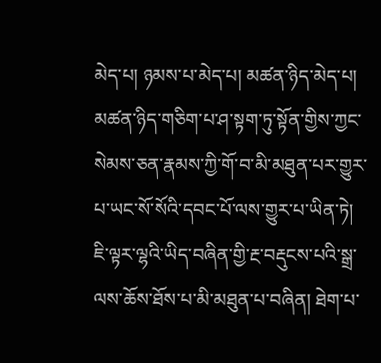མེད་པ། ཉམས་པ་མེད་པ། མཚན་ཉིད་མེད་པ། མཚན་ཉིད་གཅིག་པ་ཤ་སྟག་ཏུ་སྟོན་གྱིས་ཀྱང་སེམས་ཅན་རྣམས་ཀྱི་གོ་བ་མི་མཐུན་པར་གྱུར་པ་ཡང་སོ་སོའི་དབང་པོ་ལས་གྱུར་པ་ཡིན་ཏེ། ཇི་ལྟར་ལྷའི་ཡིད་བཞིན་གྱི་རྔ་བརྡུངས་པའི་སྒྲ་ལས་ཆོས་ཐོས་པ་མི་མཐུན་པ་བཞིན། ཐེག་པ་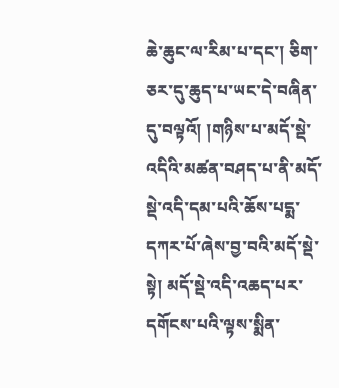ཆེ་ཆུང་ལ་རིམ་པ་དང་། ཅིག་ཅར་དུ་ཆུད་པ་ཡང་དེ་བཞིན་དུ་བལྟའོ། །གཉིས་པ་མདོ་སྡེ་འདིའི་མཚན་བཤད་པ་ནི་མདོ་སྡེ་འདི་དམ་པའི་ཆོས་པདྨ་དཀར་པོ་ཞེས་བྱ་བའི་མདོ་སྡེ་སྟེ། མདོ་སྡེ་འདི་འཆད་པར་དགོངས་པའི་ལྟས་སྨིན་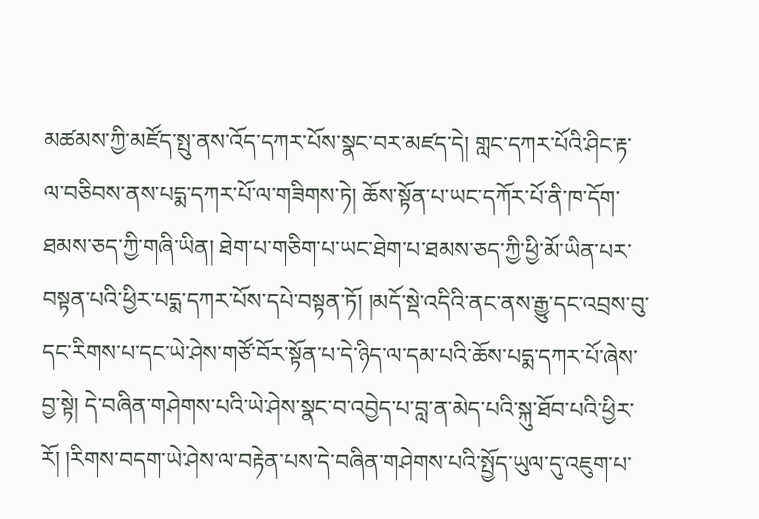མཚམས་ཀྱི་མཛོད་སྤུ་ནས་འོད་དཀར་པོས་སྣང་བར་མཛད་དེ། གླང་དཀར་པོའི་ཤིང་རྟ་ལ་བཅིབས་ནས་པདྨ་དཀར་པོ་ལ་གཟིགས་ཏེ། ཆོས་སྟོན་པ་ཡང་དཀོར་པོ་ནི་ཁ་དོག་ཐམས་ཅད་ཀྱི་གཞི་ཡིན། ཐེག་པ་གཅིག་པ་ཡང་ཐེག་པ་ཐམས་ཅད་ཀྱི་ཕྱི་མོ་ཡིན་པར་བསྟན་པའི་ཕྱིར་པདྨ་དཀར་པོས་དཔེ་བསྟན་ཏོ། །མདོ་སྡེ་འདིའི་ནང་ནས་རྒྱུ་དང་འབྲས་བུ་དང་རིགས་པ་དང་ཡེ་ཤེས་གཙོ་བོར་སྟོན་པ་དེ་ཉིད་ལ་དམ་པའི་ཆོས་པདྨ་དཀར་པོ་ཞེས་བྱ་སྟེ། དེ་བཞིན་གཤེགས་པའི་ཡེ་ཤེས་སྣང་བ་འབྱེད་པ་བླ་ན་མེད་པའི་སྐུ་ཐོབ་པའི་ཕྱིར་རོ། །རིགས་བདག་ཡེ་ཤེས་ལ་བརྟེན་པས་དེ་བཞིན་གཤེགས་པའི་སྤྱོད་ཡུལ་དུ་འཇུག་པ་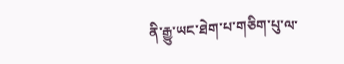ནི་རྒྱུ་ཡང་ཐེག་པ་གཅིག་པུ་ལ་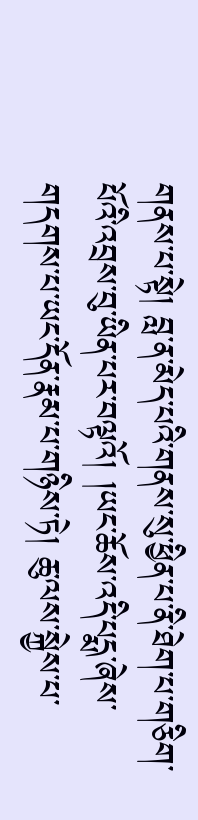གནས་པ་སྟེ། བླ་ན་མེད་པའི་གནས་སུ་ཕྱིན་པ་ནི་ཐེག་པ་གཅིག་པོའི་འབྲས་བུ་ཡིན་པར་བལྟའོ། །ཡང་ཆོས་འདི་པདྨ་ཞེས་གདགས་པ་ཡང་དོན་རྣམ་པ་གཉིས་ཏེ། ཆུ་ལས་སྐྱེས་པ་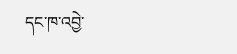དང་ཁ་འབྱེ་